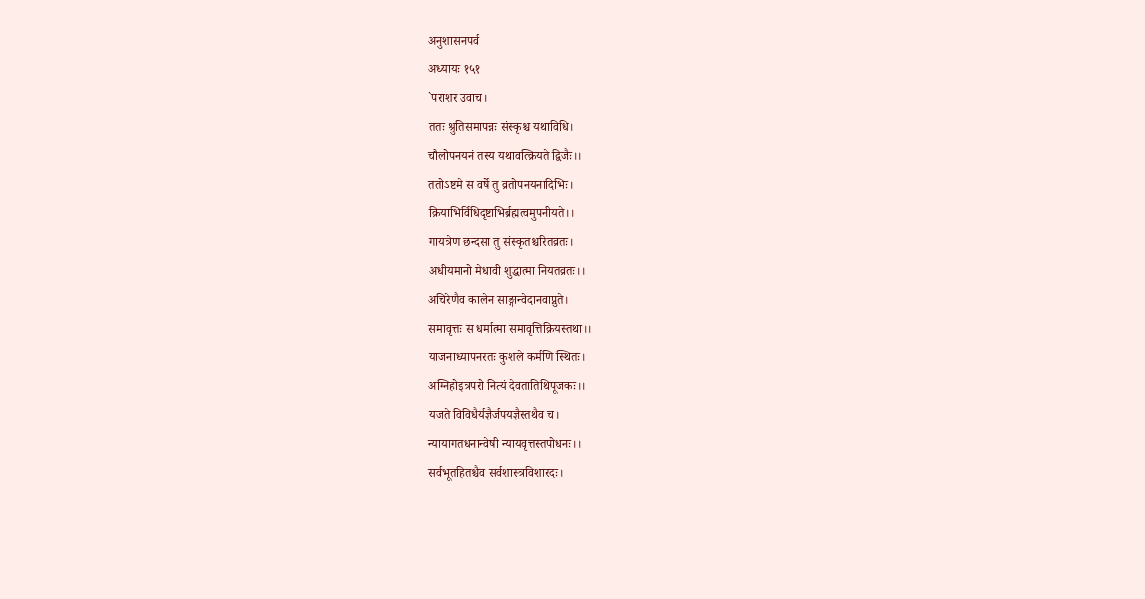अनुशासनपर्व
अध्यायः १५१
`पराशर उवाच।
ततः श्रुतिसमापन्नः संस्कृश्च यथाविधि।
चौलोपनयनं तस्य यथावत्क्रियते द्विजैः।।
ततोऽष्टमे स वर्षे तु व्रतोपनयनादिभिः।
क्रियाभिर्विधिदृष्टाभिर्ब्रह्मत्वमुपनीयते।।
गायत्रेण छन्दसा तु संस्कृतश्चरितव्रतः।
अधीयमानो मेधावी शुद्धात्मा नियतव्रतः।।
अचिरेणैव कालेन साङ्गान्वेदानवाप्नुते।
समावृत्तः स धर्मात्मा समावृत्तिक्रियस्तथा।।
याजनाध्यापनरतः कुशले कर्मणि स्थितः।
अग्निहोइत्रपरो नित्यं देवतातिथिपूजकः।।
यजते विविधैर्यज्ञैर्जपयज्ञैस्तथैव च।
न्यायागतधनान्वेषी न्यायवृत्तस्तपोधनः।।
सर्वभूतहितश्चैव सर्वशास्त्रविशारदः।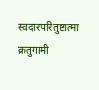स्वदारपरितुष्टात्मा क्रतुगामी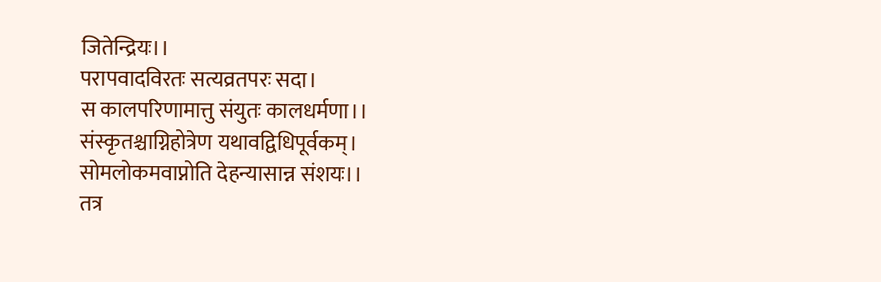जितेन्द्रियः।।
परापवादविरतः सत्यव्रतपरः सदा।
स कालपरिणामात्तु संयुतः कालधर्मणा।।
संस्कृतश्चाग्निहोत्रेण यथावद्विधिपूर्वकम्।
सोमलोकमवाप्नोति देहन्यासान्न संशयः।।
तत्र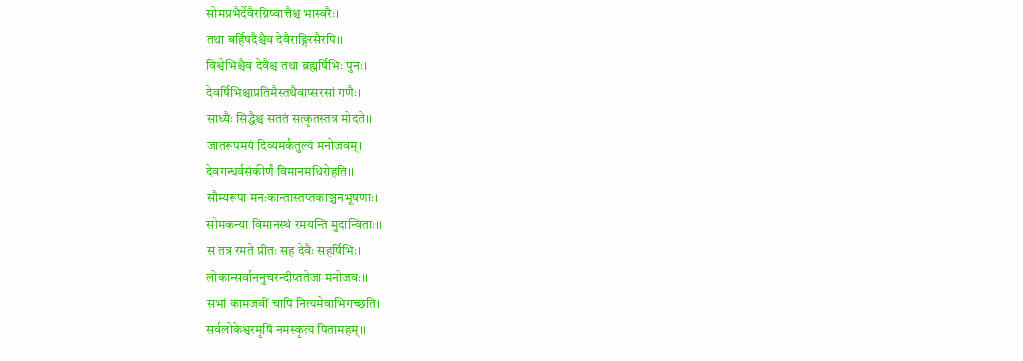सोमप्रभैर्देवैरग्निष्वात्तैश्च भास्वरैः।
तथा बर्हिषदैश्चैव देवैराङ्गिरसैरपि।।
विश्वेभिश्चैव देवैश्च तथा ब्रह्मर्षिभिः पुनः।
देवर्षिभिश्चाप्रतिमैस्तथैवाप्सरसां गणैः।
साध्यैः सिद्धैश्च सततं सत्कृतस्तत्र मोदते।।
जातरूपमयं दिव्यमर्कतुल्यं मनोजवम्।
देवगन्धर्वसंकीर्णं विमानमधिरोहति।।
सौम्यरूपा मनःकान्तास्तप्तकाञ्चनभूषणाः।
सोमकन्या विमानस्थं रमयन्ति मुदान्विताः।।
स तत्र रमते प्रीतः सह देवैः सहर्षिभिः।
लोकान्सर्वाननुचरन्दीप्ततेजा मनोजवः।।
सभां कामजवीं चापि नित्यमेवाभिगच्छति।
सर्वलोकेश्वरमृषिं नमस्कृत्य पितामहम्।।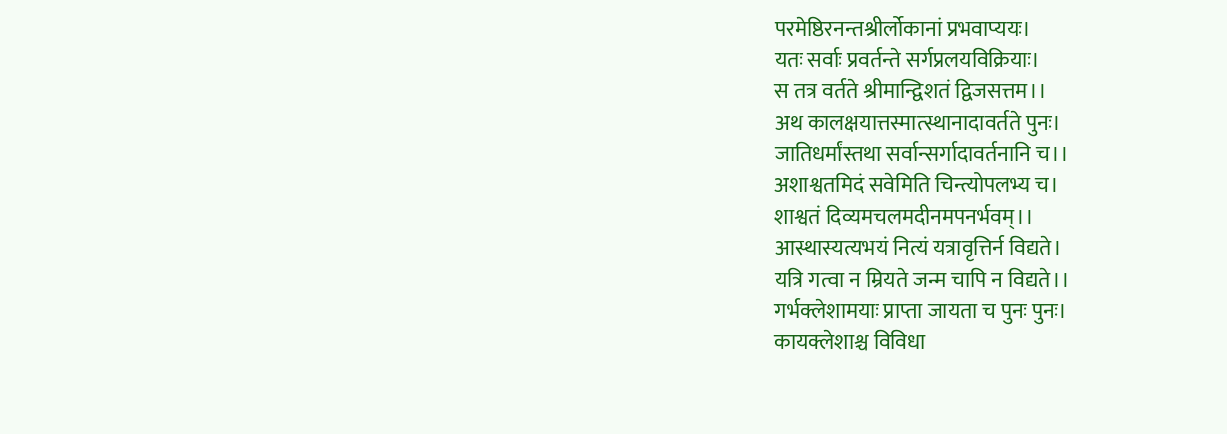परमेष्ठिरनन्तश्रीर्लोकानां प्रभवाप्ययः।
यतः सर्वाः प्रवर्तन्ते सर्गप्रलयविक्रियाः।
स तत्र वर्तते श्रीमान्द्विशतं द्विजसत्तम।।
अथ कालक्षयात्तस्मात्स्थानादावर्तते पुनः।
जातिधर्मांस्तथा सर्वान्सर्गादावर्तनानि च।।
अशाश्वतमिदं सवेमिति चिन्त्योपलभ्य च।
शाश्वतं दिव्यमचलमदीनमपनर्भवम्।।
आस्थास्यत्यभयं नित्यं यत्रावृत्तिर्न विद्यते।
यत्रि गत्वा न म्रियते जन्म चापि न विद्यते।।
गर्भक्लेशामयाः प्राप्ता जायता च पुनः पुनः।
कायक्लेशाश्च विविधा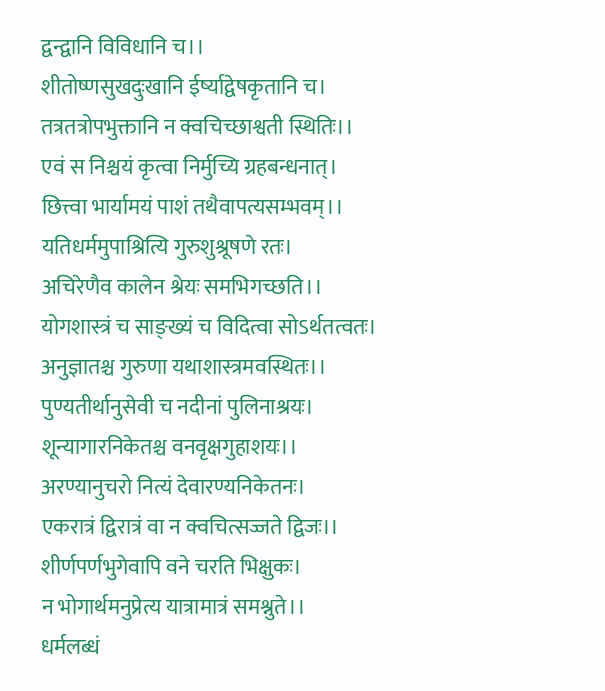द्वन्द्वानि विविधानि च।।
शीतोष्णसुखदुःखानि ईर्ष्याद्वेषकृतानि च।
तत्रतत्रोपभुक्तानि न क्वचिच्छाश्वती स्थितिः।।
एवं स निश्चयं कृत्वा निर्मुच्यि ग्रहबन्धनात्।
छित्त्वा भार्यामयं पाशं तथैवापत्यसम्भवम्।।
यतिधर्ममुपाश्रित्यि गुरुशुश्रूषणे रतः।
अचिरेणैव कालेन श्रेयः समभिगच्छति।।
योगशास्त्रं च साङ्ख्यं च विदित्वा सोऽर्थतत्वतः।
अनुज्ञातश्च गुरुणा यथाशास्त्रमवस्थितः।।
पुण्यतीर्थानुसेवी च नदीनां पुलिनाश्रयः।
शून्यागारनिकेतश्च वनवृक्षगुहाशयः।।
अरण्यानुचरो नित्यं देवारण्यनिकेतनः।
एकरात्रं द्विरात्रं वा न क्वचित्सज्जते द्विजः।।
शीर्णपर्णभुगेवापि वने चरति भिक्षुकः।
न भोगार्थमनुप्रेत्य यात्रामात्रं समश्नुते।।
धर्मलब्धं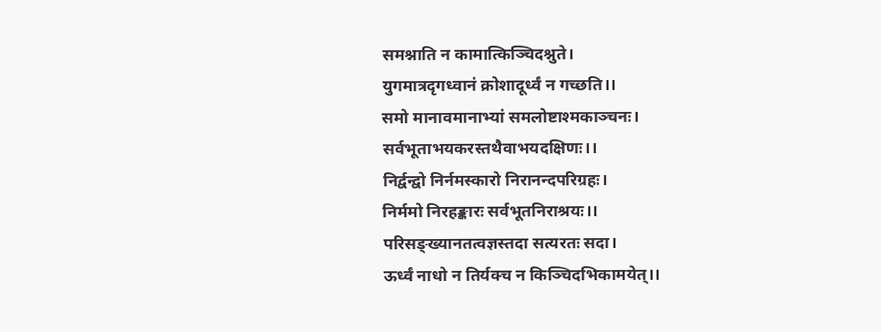समश्नाति न कामात्किञ्चिदश्नुते।
युगमात्रदृगध्वानं क्रोशादूर्ध्वं न गच्छति।।
समो मानावमानाभ्यां समलोष्टाश्मकाञ्चनः।
सर्वभूताभयकरस्तथैवाभयदक्षिणः।।
निर्द्वन्द्वो निर्नमस्कारो निरानन्दपरिग्रहः।
निर्ममो निरहङ्कारः सर्वभूतनिराश्रयः।।
परिसङ्ख्यानतत्वज्ञस्तदा सत्यरतः सदा।
ऊर्ध्वं नाधो न तिर्यक्च न किञ्चिदभिकामयेत्।।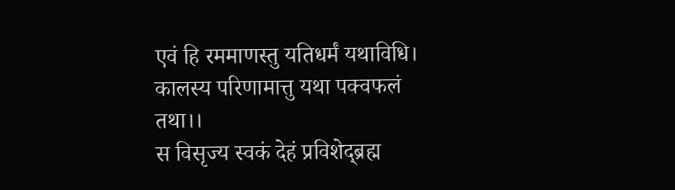एवं हि रममाणस्तु यतिधर्मं यथाविधि।
कालस्य परिणामात्तु यथा पक्वफलं तथा।।
स विसृज्य स्वकं देहं प्रविशेद्ब्रह्म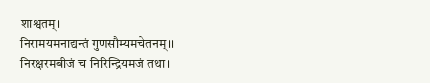शाश्वतम्।
निरामयमनाद्यन्तं गुणसौम्यमचेतनम्।।
निरक्षरमबीजं च निरिन्द्रियमजं तथा।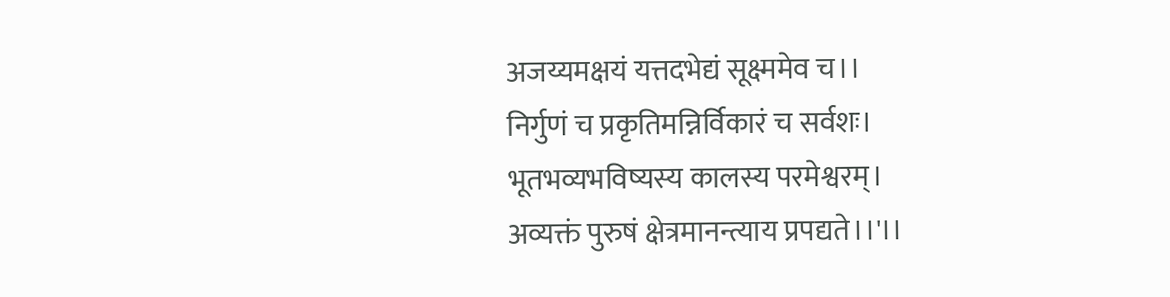अजय्यमक्षयं यत्तदभेद्यं सूक्ष्ममेव च।।
निर्गुणं च प्रकृतिमन्निर्विकारं च सर्वशः।
भूतभव्यभविष्यस्य कालस्य परमेश्वरम्।
अव्यक्तं पुरुषं क्षेत्रमानन्त्याय प्रपद्यते।।'।।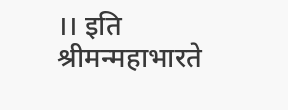।। इति श्रीमन्महाभारते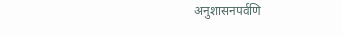अनुशासनपर्वणि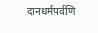दानधर्मपर्वणि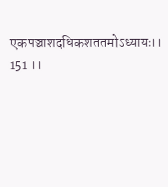एकपञ्चाशदधिकशततमोऽध्यायः।। 151 ।।